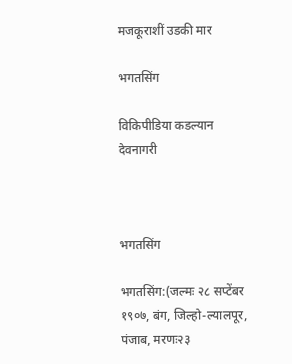मजकूराशीं उडकी मार

भगतसिंग

विकिपीडिया कडल्यान
देवनागरी



भगतसिंग

भगतसिंग:(जल्मः २८ सप्टेंबर १९०७, बंग, जिल्हो-ल्यालपूर, पंजाब, मरणः२३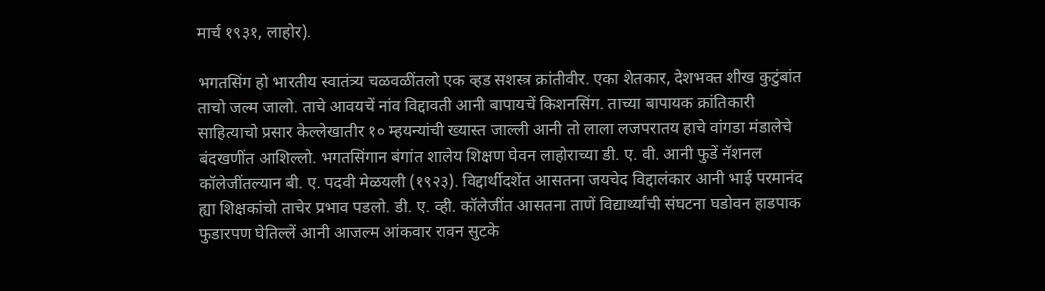मार्च १९३१, लाहोर‌).

भगतसिंग हो भारतीय स्वातंत्र्य चळवळींतलो एक व्हड सशस्त्र क्रांतीवीर. एका शेतकार, देशभक्त शीख कुटुंबांत ताचो जल्म जालो. ताचे आवयचें नांव विद्दावती आनी बापायचें किशनसिंग. ताच्या बापायक क्रांतिकारी साहित्याचो प्रसार केल्लेखातीर १० म्हयन्यांची ख्यास्त जाल्ली आनी तो लाला लजपरातय हाचे वांगडा मंडालेचे बंदखणींत आशिल्लो. भगतसिंगान बंगांत शालेय शिक्षण घेवन लाहोराच्या डी. ए. वी. आनी फुडें नॅशनल कॉलेजींतल्यान बी. ए. पदवी मेळयली (१९२३). विद्दार्थीदशेंत आसतना जयचेद विद्दालंकार आनी भाई परमानंद ह्या शिक्षकांचो ताचेर प्रभाव पडलो. डी. ए. व्ही. कॉलेजींत आसतना ताणें विद्यार्थ्यांची संघटना घडोवन हाडपाक फुडारपण घेतिल्लें आनी आजल्म आंकवार रावन सुटके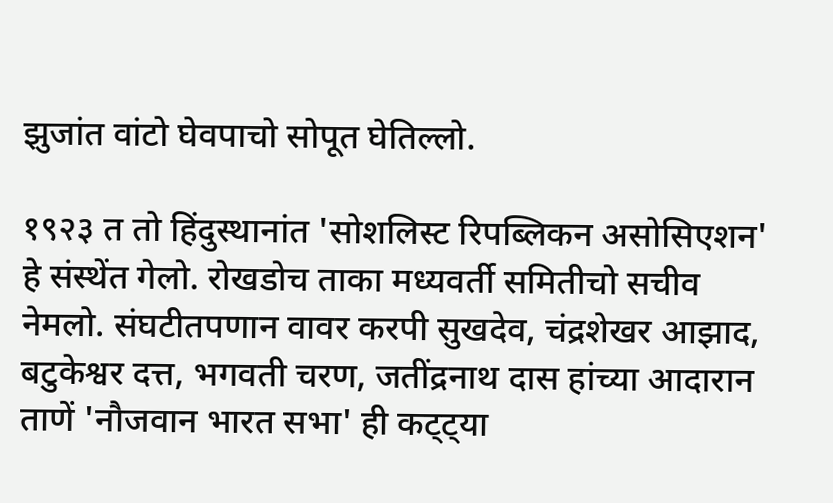झुजांत वांटो घेवपाचो सोपूत घेतिल्लो.

१९२३ त तो हिंदुस्थानांत 'सोशलिस्ट रिपब्लिकन असोसिएशन' हे संस्थेंत गेलो. रोखडोच ताका मध्यवर्ती समितीचो सचीव नेमलो. संघटीतपणान वावर करपी सुखदेव, चंद्रशेखर आझाद, बटुकेश्वर दत्त, भगवती चरण, जतींद्रनाथ दास हांच्या आदारान ताणें 'नौजवान भारत सभा' ही कट्ट्या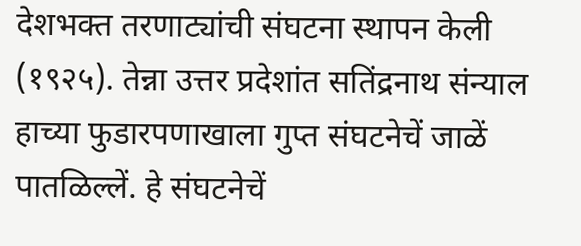देशभक्त तरणाट्यांची संघटना स्थापन केली (१९२५). तेन्ना उत्तर प्रदेशांत सतिंद्रनाथ संन्याल हाच्या फुडारपणाखाला गुप्त संघटनेचें जाळें पातळिल्लें. हे संघटनेचें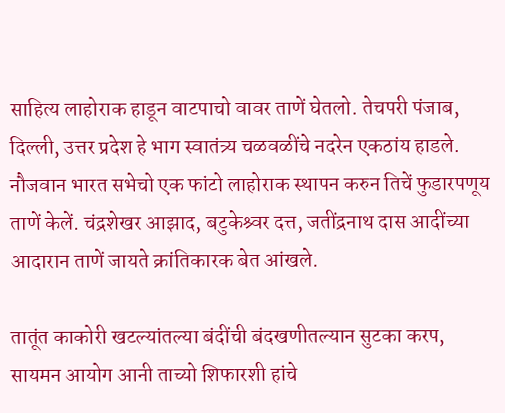साहित्य लाहोराक हाडून वाटपाचो वावर ताणें घेतलो. तेचपरी पंजाब, दिल्ली, उत्तर प्रदेश हे भाग स्वातंत्र्य चळवळींचे नदरेन एकठांय हाडले. नौजवान भारत सभेचो एक फांटो लाहोराक स्थापन करुन तिचें फुडारपणूय ताणें केलें. चंद्रशेखर आझाद, बटुकेश्र्वर दत्त, जतींद्रनाथ दास आदींच्या आदारान ताणें जायते क्रांतिकारक बेत आंखले.

तातूंत काकोरी खटल्यांतल्या बंदींची बंदखणीतल्यान सुटका करप, सायमन आयोग आनी ताच्यो शिफारशी हांचे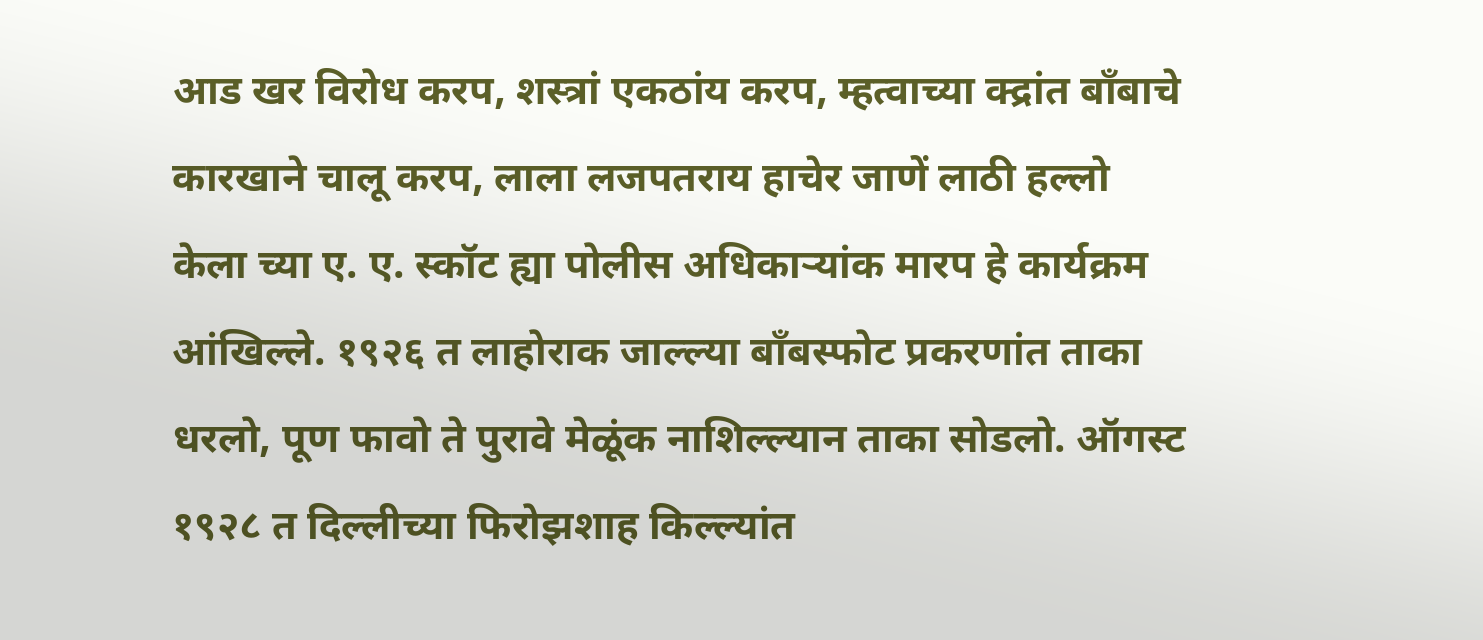आड खर विरोध करप, शस्त्रां एकठांय करप, म्हत्वाच्या क्द्रांत बाँबाचे कारखाने चालू करप, लाला लजपतराय हाचेर जाणें लाठी हल्लो केला च्या ए. ए. स्कॉट ह्या पोलीस अधिकाऱ्यांक मारप हे कार्यक्रम आंखिल्ले. १९२६ त लाहोराक जाल्ल्या बाँबस्फोट प्रकरणांत ताका धरलो, पूण फावो ते पुरावे मेळूंक नाशिल्ल्यान ताका सोडलो. ऑगस्ट १९२८ त दिल्लीच्या फिरोझशाह किल्ल्यांत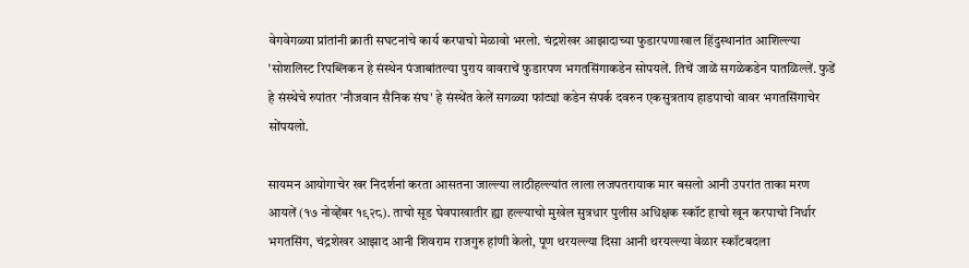वेगवेगळ्या प्रांतांनी क्राती सघटनांचे कार्य करपाचो मेळावो भरलो. चंद्रशेखर आझादाच्या फुडारपणाखाल हिंदुस्थानांत आशिल्ल्या 'सोशलिस्ट रिपब्लिकन हे संस्थेन पंजाबांतल्या पुराय वावराचें फुडारपण भगतसिंगाकडेन सोपयलें. तिचें जाळें सगळेकडेन पातळिल्लें. फुडें हे संस्थेचे रुपांतर 'नौजवान सैनिक संघ' हे संस्थेंत केलें सगळ्या फांट्यां कडेन संपर्क दवरुन एकसुत्रताय हाडपाचो वावर भगतसिंगाचेर सोंपयलो.

सायमन आयोगाचेर खर निदर्शनां करता आसतना जाल्ल्या लाठीहल्ल्यांत लाला लजपतरायाक मार बसलो आनी उपरांत ताका मरण आयलें (१७ नोव्हेंबर १९२८). ताचो सूड घेवपाखातीर ह्या हल्ल्याचो मुखेल सुत्रधार पुलीस अधिक्षक स्कॉट हाचो खून करपाचो निर्धार भगतसिंग, चंद्रशेखर आझाद आनी शिवराम राजगुरु हांणी केलो, पूण थरयल्ल्या दिसा आनी थरयल्ल्या वेळार स्कॉटबदला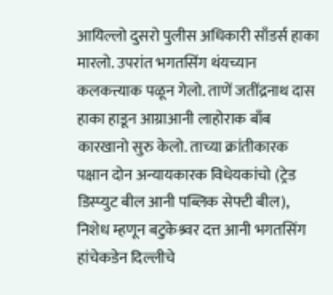आयिल्लो दुसरो पुलीस अधिकारी साँडर्स हाका मारलो. उपरांत भगतसिंग थंयच्यान कलकत्त्याक पळून गेलो. ताणें जतींद्रनाथ दास हाका हाडून आग्राआनी लाहोराक बाँब कारखानो सुरु केलो. ताच्या क्रांतीकारक पक्षान दोन अन्यायकारक विधेयकांचो (ट्रेड डिस्प्युट बील आनी पब्लिक सेफ्टी बील), निशेध म्हणून बटुकेश्र्वर दत्त आनी भगतसिंग हांचेकडेन दिल्लीचे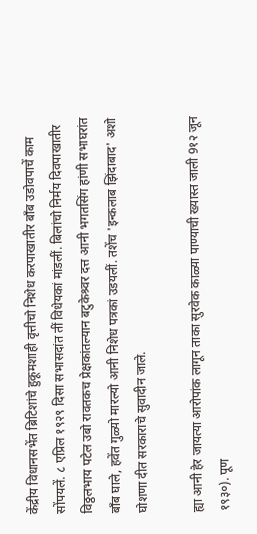केंद्रीय विधानसभेंत ब्रिटिशांचे हुकूमशाही वृत्तीचो निशेध करपाखातीर बाँब उडोवपाचें काम सोंपयलें. ८ एप्रिल १९२९ दिसा सभासदांत तीं विधेयकां मांडलीं. बिलांचो निर्मय दिवपाखातीर विठ्ठलभाय पटेल उबो रावतकच प्रेक्षकांतल्यान बटुकेश्र्वर दत्त आनी भगतसिंग हांणी सभाघरांत बाँब घाले, हवेंत गुळ्यो मारल्यो आनी निशेध पत्रकां उडयलीं. तशेंच 'इन्कलाब झिंदाबाद' अशो घोशणा दीत सरकाराचे सुवादीन जाले.

ह्या आनी हेर जायत्या आरोपांक लागून ताका सुरवेक काळ्या पाण्याची ख्यास्त जाली 9१२ जून १९३०). पूण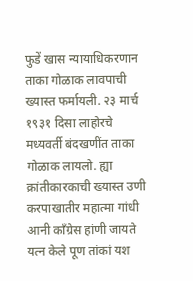फुडें खास न्यायाधिकरणान ताका गोळाक लावपाची ख्यास्त फर्मायली. २३ मार्च १९३१ दिसा लाहोरचे मध्यवर्ती बंदखणींत ताका गोळाक लायलो. ह्या क्रांतीकारकाची ख्यास्त उणी करपाखातीर महात्मा गांधी आनी काँग्रेस हांणी जायते यत्न केले पूण तांकां यश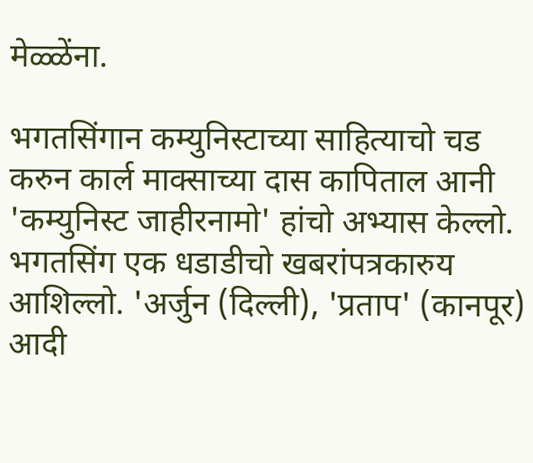मेळ्ळेंना.

भगतसिंगान कम्युनिस्टाच्या साहित्याचो चड करुन कार्ल माक्साच्या दास कापिताल आनी 'कम्युनिस्ट जाहीरनामो' हांचो अभ्यास केल्लो. भगतसिंग एक धडाडीचो खबरांपत्रकारुय आशिल्लो. 'अर्जुन (दिल्ली), 'प्रताप' (कानपूर) आदी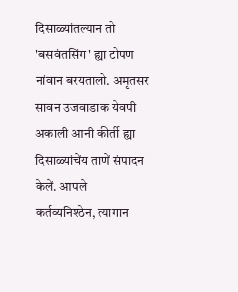दिसाळ्यांतल्यान तो 'बसवंतसिंग' ह्या टोपण नांवान बरयतालो. अमृतसर सावन उजवाडाक येवपी अकाली आनी कीर्ती ह्या दिसाळ्यांचेंय ताणें संपादन केलें. आपले कर्तव्यनिश्ठेन, त्यागान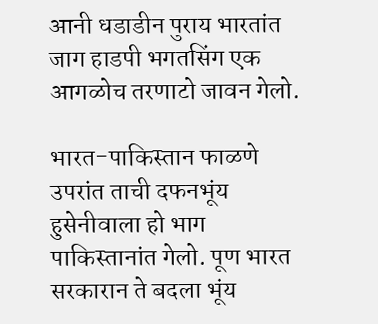आनी धडाडीन पुराय भारतांत जाग हाडपी भगतसिंग एक आगळोच तरणाटो जावन गेलो.

भारत-पाकिस्तान फाळणे उपरांत ताची दफनभूंय हुसेनीवाला हो भाग पाकिस्तानांत गेलो. पूण भारत सरकारान ते बदला भूंय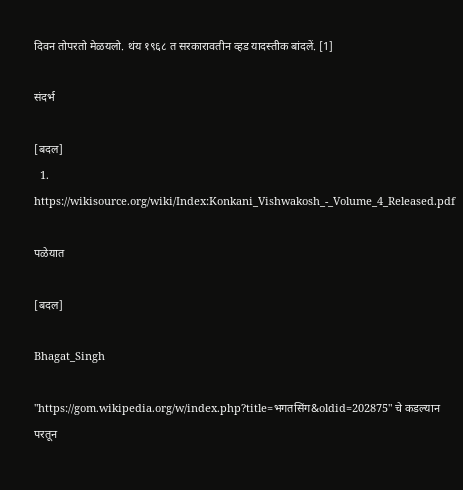दिवन तोपरतो मेळयलो. थंय १९६८ त सरकारावतीन व्हड यादस्तीक बांदलें. [1]

संदर्भ

[बदल]
  1. https://wikisource.org/wiki/Index:Konkani_Vishwakosh_-_Volume_4_Released.pdf

पळेयात

[बदल]

Bhagat_Singh

"https://gom.wikipedia.org/w/index.php?title=भगतसिंग&oldid=202875" चे कडल्यान परतून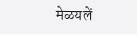मेळयलें